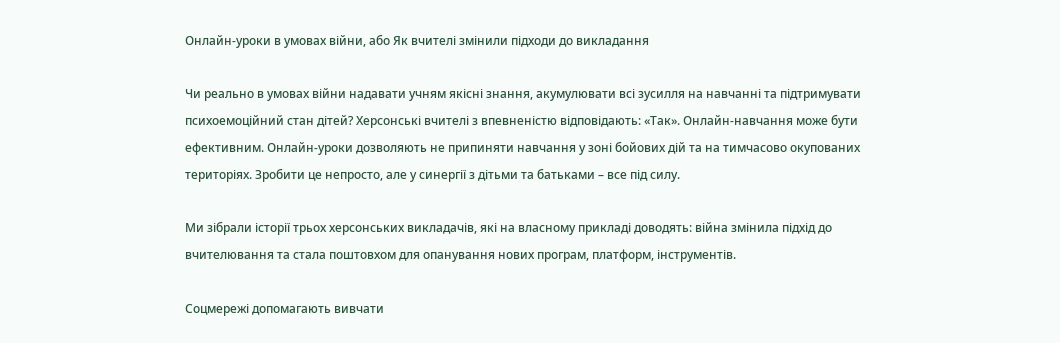Онлайн-уроки в умовах війни, або Як вчителі змінили підходи до викладання

Чи реально в умовах війни надавати учням якісні знання, акумулювати всі зусилля на навчанні та підтримувати психоемоційний стан дітей? Херсонські вчителі з впевненістю відповідають: «Так». Онлайн-навчання може бути ефективним. Онлайн-уроки дозволяють не припиняти навчання у зоні бойових дій та на тимчасово окупованих територіях. Зробити це непросто, але у синергії з дітьми та батьками – все під силу.

Ми зібрали історії трьох херсонських викладачів, які на власному прикладі доводять: війна змінила підхід до вчителювання та стала поштовхом для опанування нових програм, платформ, інструментів.

Соцмережі допомагають вивчати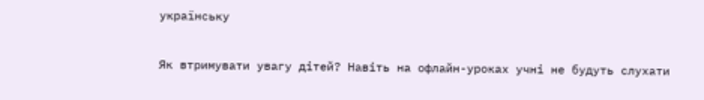українську

Як втримувати увагу дітей? Навіть на офлайн-уроках учні не будуть слухати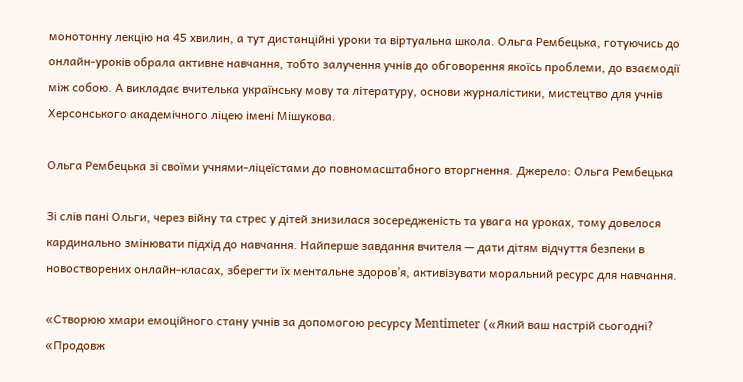монотонну лекцію на 45 хвилин, а тут дистанційні уроки та віртуальна школа. Ольга Рембецька, готуючись до онлайн-уроків обрала активне навчання, тобто залучення учнів до обговорення якоїсь проблеми, до взаємодії між собою. А викладає вчителька українську мову та літературу, основи журналістики, мистецтво для учнів Херсонського академічного ліцею імені Мішукова.

Ольга Рембецька зі своїми учнями-ліцеїстами до повномасштабного вторгнення. Джерело: Ольга Рембецька

Зі слів пані Ольги, через війну та стрес у дітей знизилася зосередженість та увага на уроках, тому довелося кардинально змінювати підхід до навчання. Найперше завдання вчителя — дати дітям відчуття безпеки в новостворених онлайн-класах, зберегти їх ментальне здоров’я, активізувати моральний ресурс для навчання.

«Створюю хмари емоційного стану учнів за допомогою ресурсу Mentimeter («Який ваш настрій сьогодні? «Продовж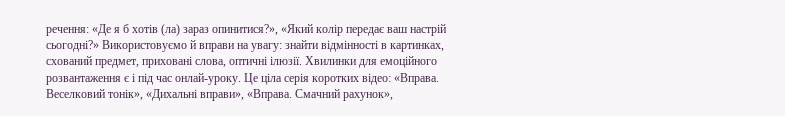речення: «Де я б хотів (ла) зараз опинитися?», «Який колір передає ваш настрій сьогодні?» Використовуємо й вправи на увагу: знайти відмінності в картинках, схований предмет, приховані слова, оптичні ілюзії. Хвилинки для емоційного розвантаження є і під час онлай-уроку. Це ціла серія коротких відео: «Вправа. Веселковий тонік», «Дихальні вправи», «Вправа. Смачний рахунок»,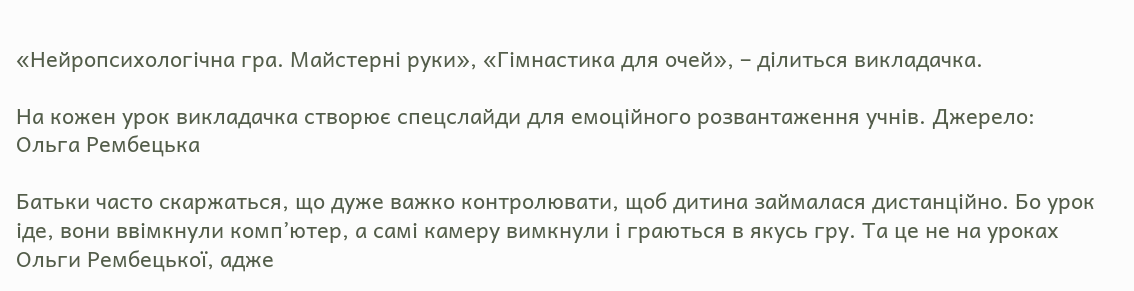«Нейропсихологічна гра. Майстерні руки», «Гімнастика для очей», – ділиться викладачка.

На кожен урок викладачка створює спецслайди для емоційного розвантаження учнів. Джерело: Ольга Рембецька

Батьки часто скаржаться, що дуже важко контролювати, щоб дитина займалася дистанційно. Бо урок іде, вони ввімкнули комп’ютер, а самі камеру вимкнули і граються в якусь гру. Та це не на уроках Ольги Рембецької, адже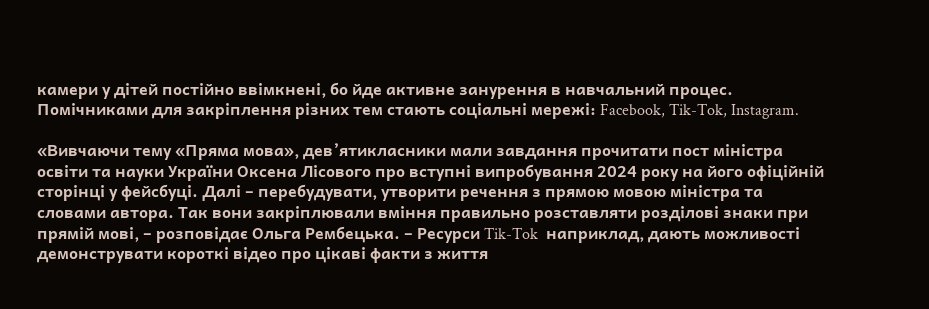камери у дітей постійно ввімкнені, бо йде активне занурення в навчальний процес. Помічниками для закріплення різних тем стають соціальні мережі: Facebook, Tik-Tok, Instagram.

«Вивчаючи тему «Пряма мова», дев’ятикласники мали завдання прочитати пост міністра освіти та науки України Оксена Лісового про вступні випробування 2024 року на його офіційній сторінці у фейсбуці. Далі – перебудувати, утворити речення з прямою мовою міністра та словами автора. Так вони закріплювали вміння правильно розставляти розділові знаки при прямій мові, – розповідає Ольга Рембецька. – Ресурси Tik-Tok  наприклад, дають можливості демонструвати короткі відео про цікаві факти з життя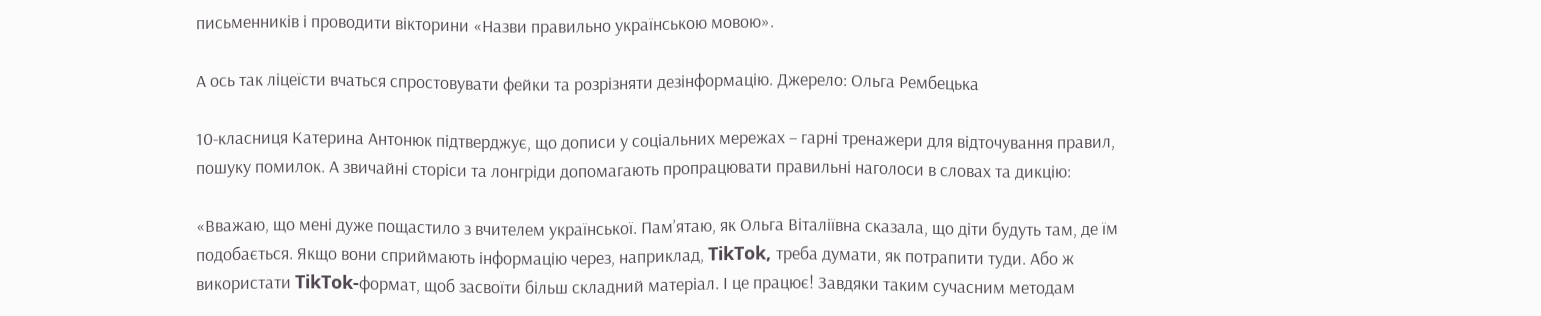письменників і проводити вікторини «Назви правильно українською мовою».

А ось так ліцеїсти вчаться спростовувати фейки та розрізняти дезінформацію. Джерело: Ольга Рембецька

10-класниця Катерина Антонюк підтверджує, що дописи у соціальних мережах – гарні тренажери для відточування правил, пошуку помилок. А звичайні сторіси та лонгріди допомагають пропрацювати правильні наголоси в словах та дикцію:

«Вважаю, що мені дуже пощастило з вчителем української. Пам’ятаю, як Ольга Віталіївна сказала, що діти будуть там, де їм подобається. Якщо вони сприймають інформацію через, наприклад, TikTok, треба думати, як потрапити туди. Або ж використати TikTok-формат, щоб засвоїти більш складний матеріал. І це працює! Завдяки таким сучасним методам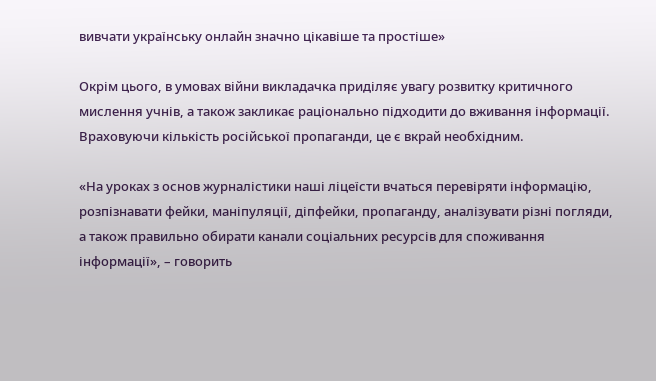вивчати українську онлайн значно цікавіше та простіше»

Окрім цього, в умовах війни викладачка приділяє увагу розвитку критичного мислення учнів, а також закликає раціонально підходити до вживання інформації. Враховуючи кількість російської пропаганди, це є вкрай необхідним.

«На уроках з основ журналістики наші ліцеїсти вчаться перевіряти інформацію, розпізнавати фейки, маніпуляції, діпфейки, пропаганду, аналізувати різні погляди, а також правильно обирати канали соціальних ресурсів для споживання інформації», – говорить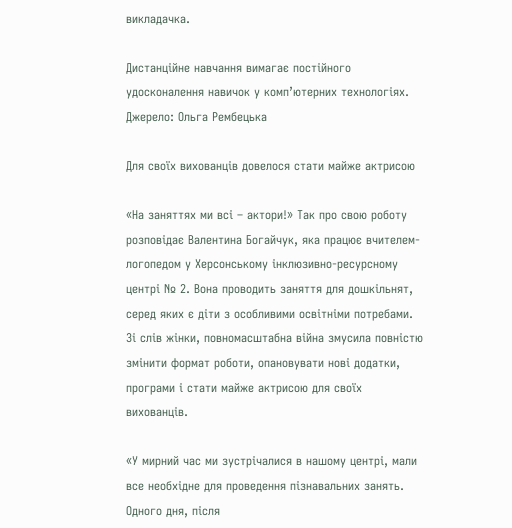викладачка.

Дистанційне навчання вимагає постійного удосконалення навичок у комп’ютерних технологіях. Джерело: Ольга Рембецька

Для своїх вихованців довелося стати майже актрисою

«На заняттях ми всі – актори!» Так про свою роботу розповідає Валентина Богайчук, яка працює вчителем-логопедом у Херсонському інклюзивно-ресурсному центрі № 2. Вона проводить заняття для дошкільнят, серед яких є діти з особливими освітніми потребами. Зі слів жінки, повномасштабна війна змусила повністю змінити формат роботи, опановувати нові додатки, програми і стати майже актрисою для своїх вихованців.

«У мирний час ми зустрічалися в нашому центрі, мали все необхідне для проведення пізнавальних занять. Одного дня, після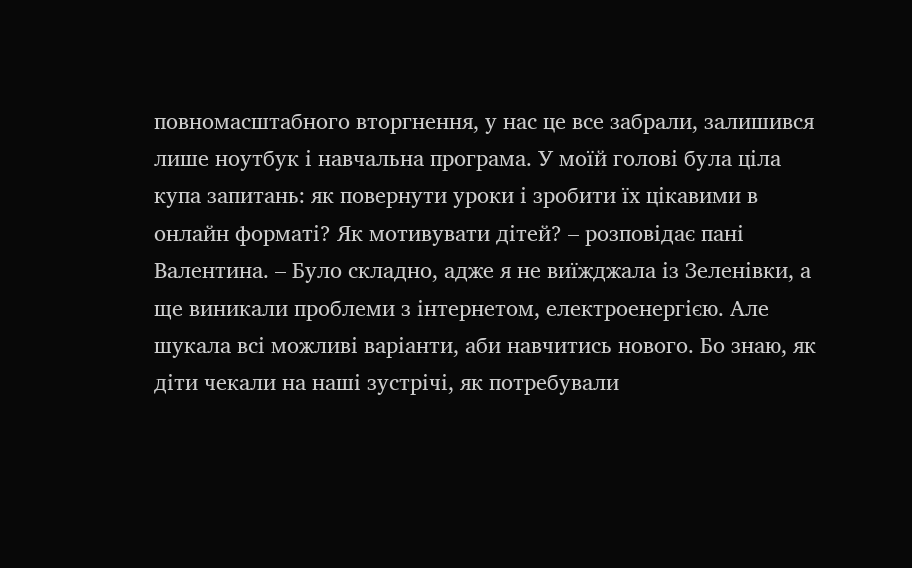повномасштабного вторгнення, у нас це все забрали, залишився лише ноутбук і навчальна програма. У моїй голові була ціла купа запитань: як повернути уроки і зробити їх цікавими в онлайн форматі? Як мотивувати дітей? – розповідає пані Валентина. – Було складно, адже я не виїжджала із Зеленівки, а ще виникали проблеми з інтернетом, електроенергією. Але шукала всі можливі варіанти, аби навчитись нового. Бо знаю, як діти чекали на наші зустрічі, як потребували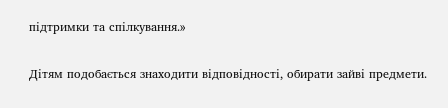підтримки та спілкування.»

Дітям подобається знаходити відповідності, обирати зайві предмети.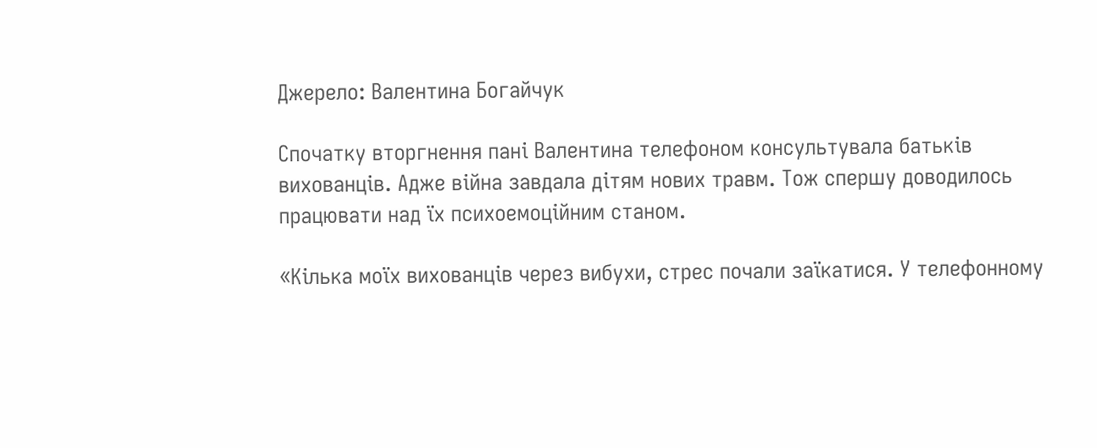Джерело: Валентина Богайчук

Спочатку вторгнення пані Валентина телефоном консультувала батьків вихованців. Адже війна завдала дітям нових травм. Тож спершу доводилось працювати над їх психоемоційним станом.

«Кілька моїх вихованців через вибухи, стрес почали заїкатися. У телефонному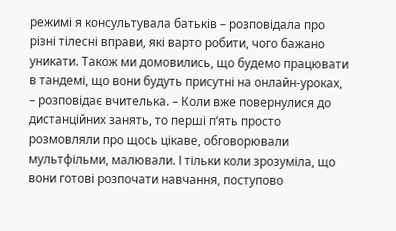режимі я консультувала батьків – розповідала про різні тілесні вправи, які варто робити, чого бажано уникати. Також ми домовились, що будемо працювати в тандемі, що вони будуть присутні на онлайн-уроках, – розповідає вчителька. – Коли вже повернулися до дистанційних занять, то перші п’ять просто розмовляли про щось цікаве, обговорювали мультфільми, малювали. І тільки коли зрозуміла, що вони готові розпочати навчання, поступово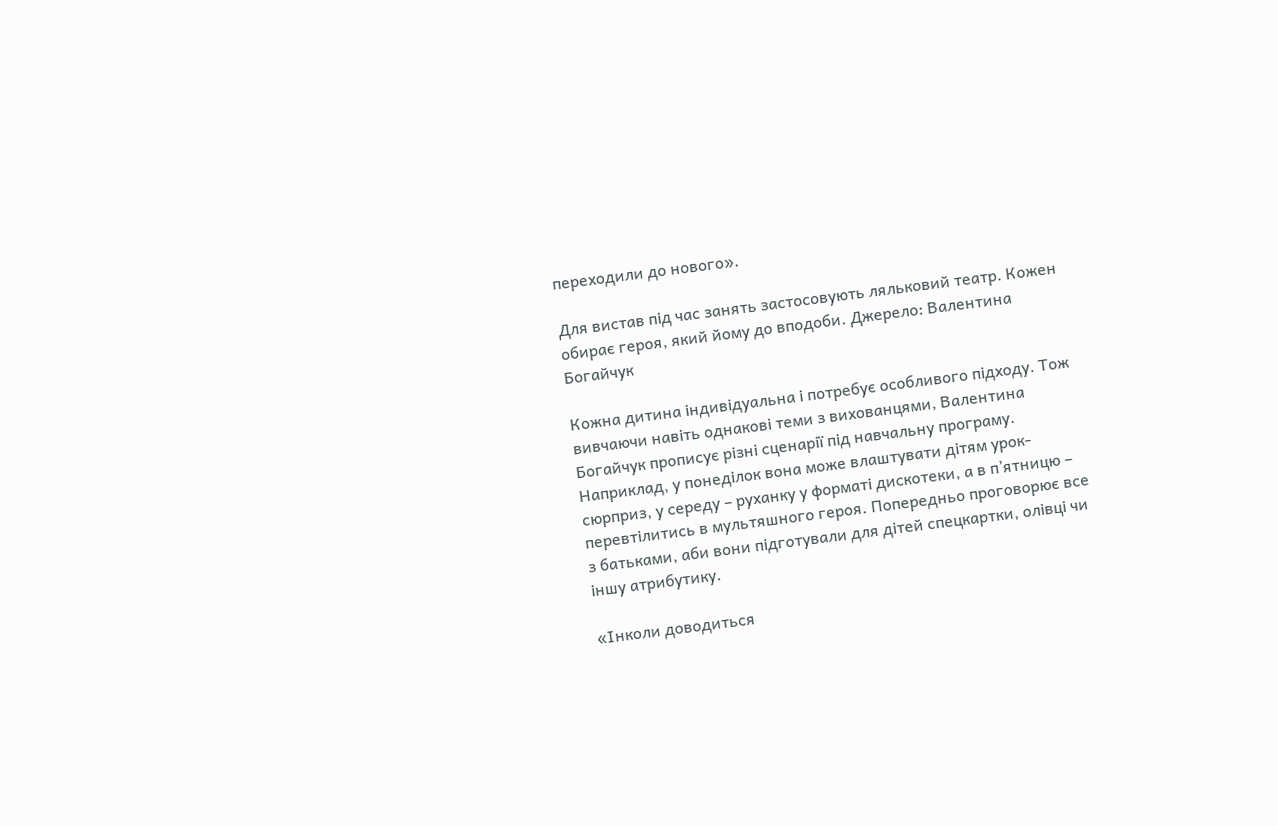переходили до нового».

Для вистав під час занять застосовують ляльковий театр. Кожен обирає героя, який йому до вподоби. Джерело: Валентина Богайчук

Кожна дитина індивідуальна і потребує особливого підходу. Тож вивчаючи навіть однакові теми з вихованцями, Валентина Богайчук прописує різні сценарії під навчальну програму. Наприклад, у понеділок вона може влаштувати дітям урок-сюрприз, у середу – руханку у форматі дискотеки, а в п’ятницю – перевтілитись в мультяшного героя. Попередньо проговорює все з батьками, аби вони підготували для дітей спецкартки, олівці чи іншу атрибутику.

«Інколи доводиться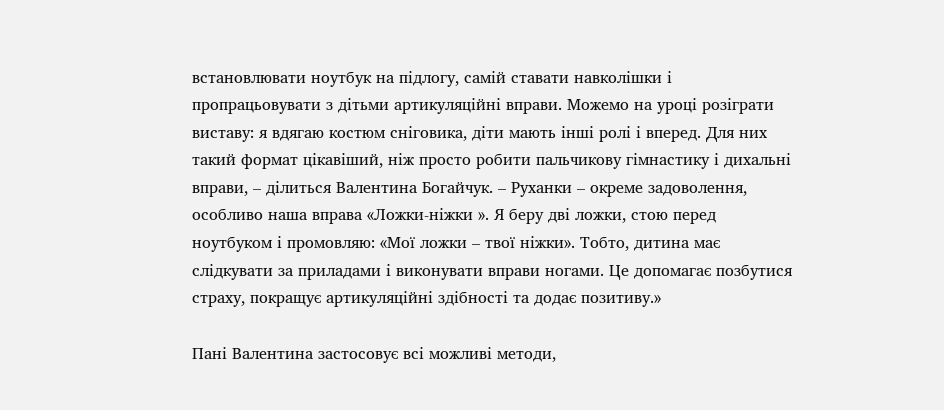встановлювати ноутбук на підлогу, самій ставати навколішки і пропрацьовувати з дітьми артикуляційні вправи. Можемо на уроці розіграти виставу: я вдягаю костюм сніговика, діти мають інші ролі і вперед. Для них такий формат цікавіший, ніж просто робити пальчикову гімнастику і дихальні вправи, – ділиться Валентина Богайчук. – Руханки – окреме задоволення, особливо наша вправа «Ложки-ніжки ». Я беру дві ложки, стою перед ноутбуком і промовляю: «Мої ложки – твої ніжки». Тобто, дитина має слідкувати за приладами і виконувати вправи ногами. Це допомагає позбутися страху, покращує артикуляційні здібності та додає позитиву.»

Пані Валентина застосовує всі можливі методи,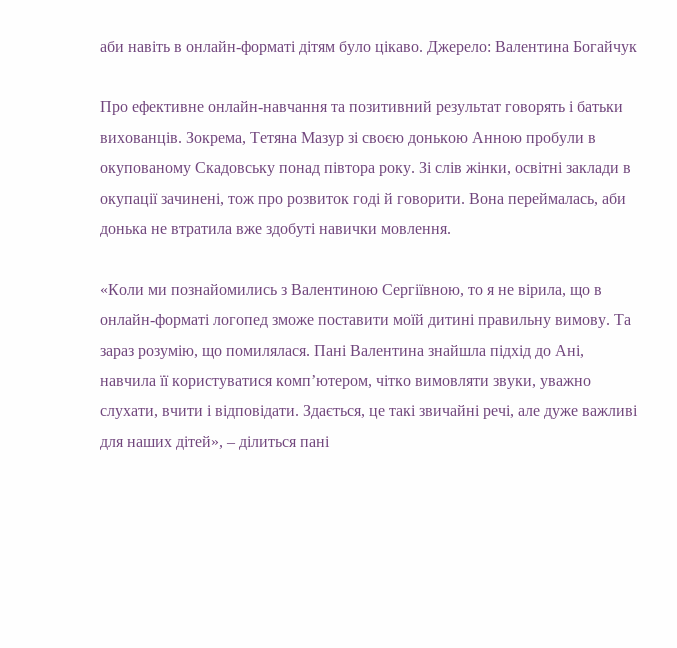аби навіть в онлайн-форматі дітям було цікаво. Джерело: Валентина Богайчук

Про ефективне онлайн-навчання та позитивний результат говорять і батьки вихованців. Зокрема, Тетяна Мазур зі своєю донькою Анною пробули в окупованому Скадовську понад півтора року. Зі слів жінки, освітні заклади в окупації зачинені, тож про розвиток годі й говорити. Вона переймалась, аби донька не втратила вже здобуті навички мовлення.

«Коли ми познайомились з Валентиною Сергіївною, то я не вірила, що в онлайн-форматі логопед зможе поставити моїй дитині правильну вимову. Та зараз розумію, що помилялася. Пані Валентина знайшла підхід до Ані, навчила її користуватися комп’ютером, чітко вимовляти звуки, уважно слухати, вчити і відповідати. Здається, це такі звичайні речі, але дуже важливі для наших дітей», – ділиться пані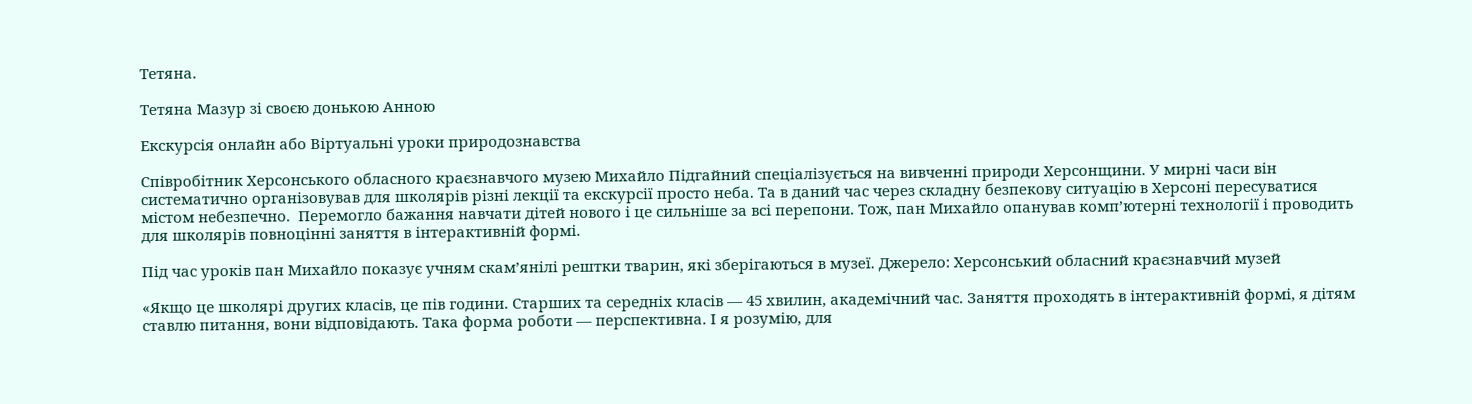Тетяна.

Тетяна Мазур зі своєю донькою Анною

Екскурсія онлайн або Віртуальні уроки природознавства

Співробітник Херсонського обласного краєзнавчого музею Михайло Підгайний спеціалізується на вивченні природи Херсонщини. У мирні часи він систематично організовував для школярів різні лекції та екскурсії просто неба. Та в даний час через складну безпекову ситуацію в Херсоні пересуватися містом небезпечно.  Перемогло бажання навчати дітей нового і це сильніше за всі перепони. Тож, пан Михайло опанував комп’ютерні технології і проводить для школярів повноцінні заняття в інтерактивній формі.

Під час уроків пан Михайло показує учням скам’янілі рештки тварин, які зберігаються в музеї. Джерело: Херсонський обласний краєзнавчий музей

«Якщо це школярі других класів, це пів години. Старших та середніх класів — 45 хвилин, академічний час. Заняття проходять в інтерактивній формі, я дітям ставлю питання, вони відповідають. Така форма роботи — перспективна. І я розумію, для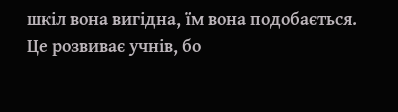шкіл вона вигідна, їм вона подобається. Це розвиває учнів, бо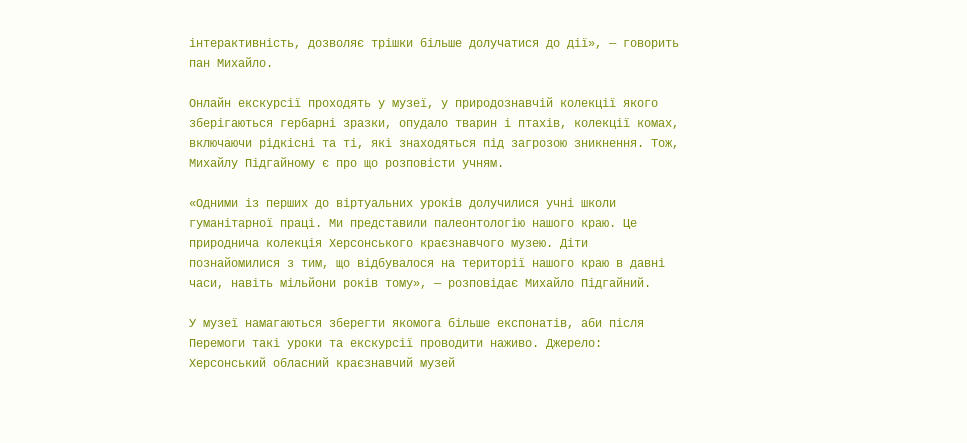інтерактивність, дозволяє трішки більше долучатися до дії», — говорить пан Михайло.

Онлайн екскурсії проходять у музеї, у природознавчій колекції якого зберігаються гербарні зразки, опудало тварин і птахів, колекції комах, включаючи рідкісні та ті, які знаходяться під загрозою зникнення. Тож, Михайлу Підгайному є про що розповісти учням.

«Одними із перших до віртуальних уроків долучилися учні школи гуманітарної праці. Ми представили палеонтологію нашого краю. Це природнича колекція Херсонського краєзнавчого музею. Діти познайомилися з тим, що відбувалося на території нашого краю в давні часи, навіть мільйони років тому», — розповідає Михайло Підгайний.

У музеї намагаються зберегти якомога більше експонатів, аби після Перемоги такі уроки та екскурсії проводити наживо. Джерело: Херсонський обласний краєзнавчий музей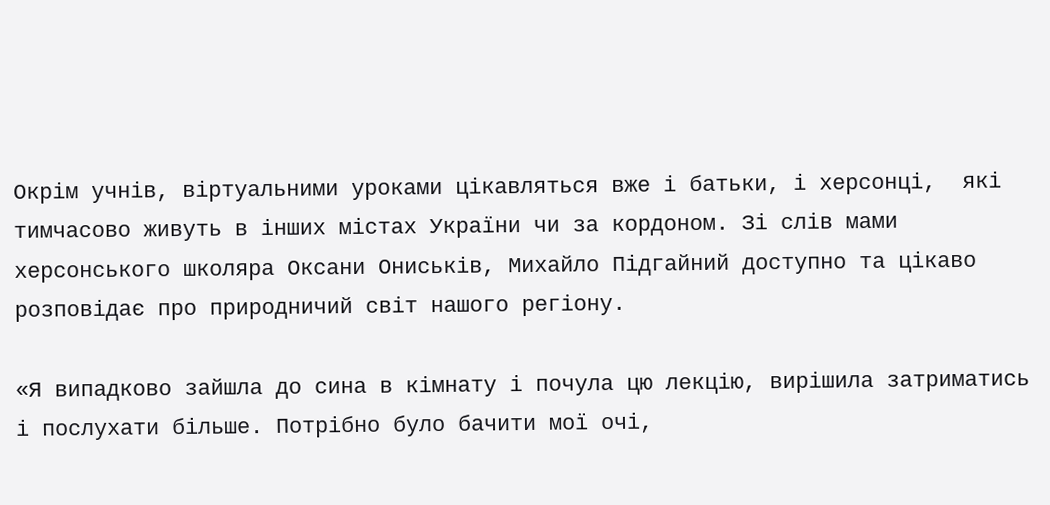Окрім учнів, віртуальними уроками цікавляться вже і батьки, і херсонці,  які тимчасово живуть в інших містах України чи за кордоном. Зі слів мами херсонського школяра Оксани Ониськів, Михайло Підгайний доступно та цікаво розповідає про природничий світ нашого регіону.

«Я випадково зайшла до сина в кімнату і почула цю лекцію, вирішила затриматись і послухати більше. Потрібно було бачити мої очі,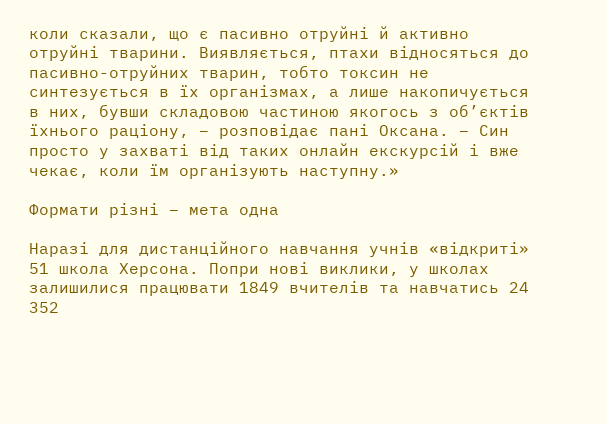коли сказали, що є пасивно отруйні й активно отруйні тварини. Виявляється, птахи відносяться до пасивно-отруйних тварин, тобто токсин не синтезується в їх організмах, а лише накопичується в них, бувши складовою частиною якогось з об’єктів їхнього раціону, – розповідає пані Оксана. – Син просто у захваті від таких онлайн екскурсій і вже чекає, коли їм організують наступну.»

Формати різні – мета одна

Наразі для дистанційного навчання учнів «відкриті» 51 школа Херсона. Попри нові виклики, у школах залишилися працювати 1849 вчителів та навчатись 24 352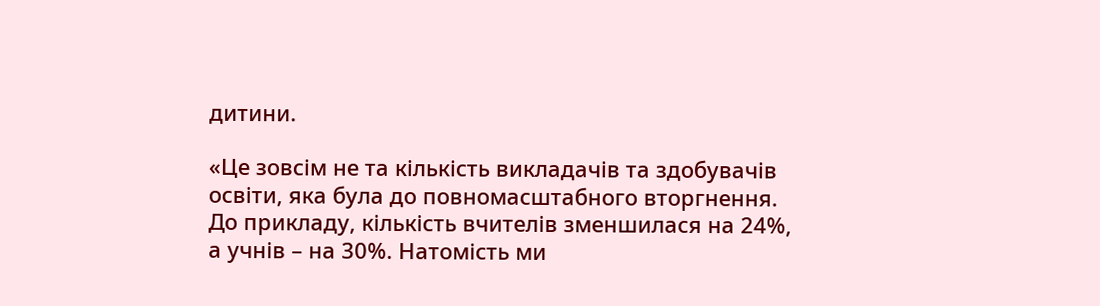дитини.

«Це зовсім не та кількість викладачів та здобувачів освіти, яка була до повномасштабного вторгнення. До прикладу, кількість вчителів зменшилася на 24%, а учнів – на 30%. Натомість ми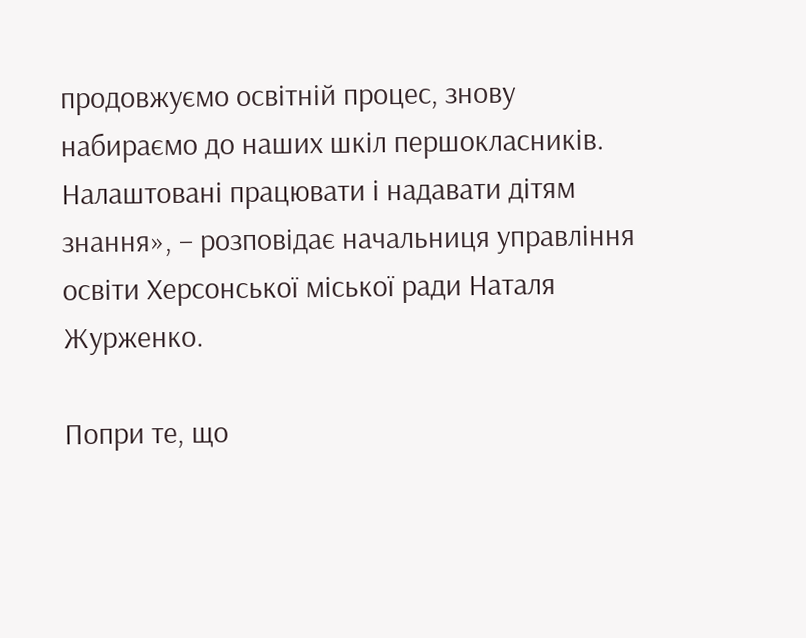продовжуємо освітній процес, знову набираємо до наших шкіл першокласників. Налаштовані працювати і надавати дітям знання», – розповідає начальниця управління освіти Херсонської міської ради Наталя Журженко.

Попри те, що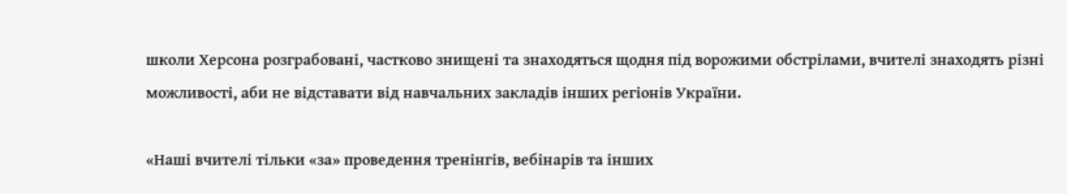школи Херсона розграбовані, частково знищені та знаходяться щодня під ворожими обстрілами, вчителі знаходять різні можливості, аби не відставати від навчальних закладів інших регіонів України.

«Наші вчителі тільки «за» проведення тренінгів, вебінарів та інших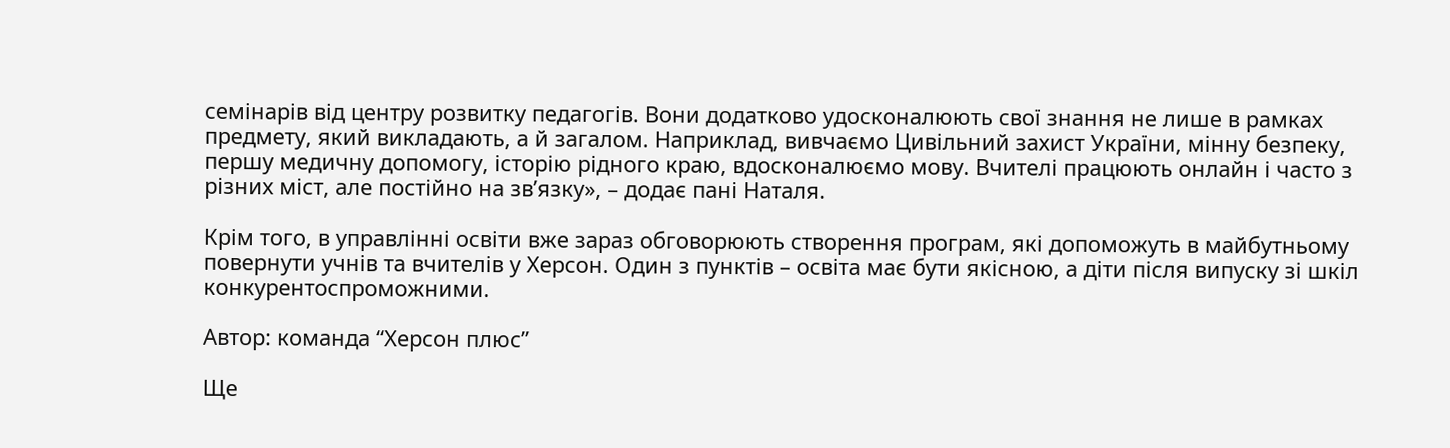семінарів від центру розвитку педагогів. Вони додатково удосконалюють свої знання не лише в рамках предмету, який викладають, а й загалом. Наприклад, вивчаємо Цивільний захист України, мінну безпеку, першу медичну допомогу, історію рідного краю, вдосконалюємо мову. Вчителі працюють онлайн і часто з різних міст, але постійно на зв’язку», – додає пані Наталя.

Крім того, в управлінні освіти вже зараз обговорюють створення програм, які допоможуть в майбутньому повернути учнів та вчителів у Херсон. Один з пунктів – освіта має бути якісною, а діти після випуску зі шкіл конкурентоспроможними.

Автор: команда “Херсон плюс”

Ще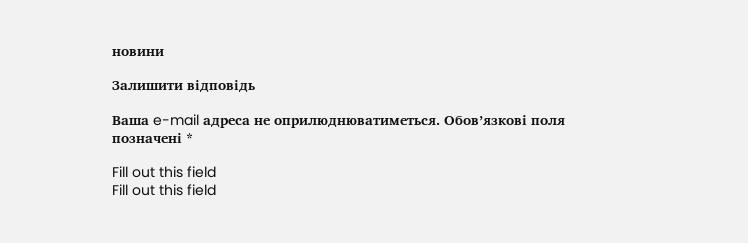новини

Залишити відповідь

Ваша e-mail адреса не оприлюднюватиметься. Обов’язкові поля позначені *

Fill out this field
Fill out this field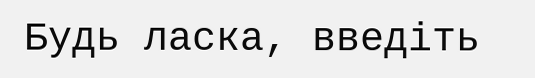Будь ласка, введіть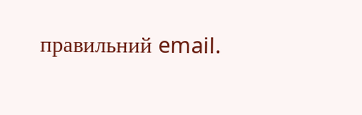правильний email.